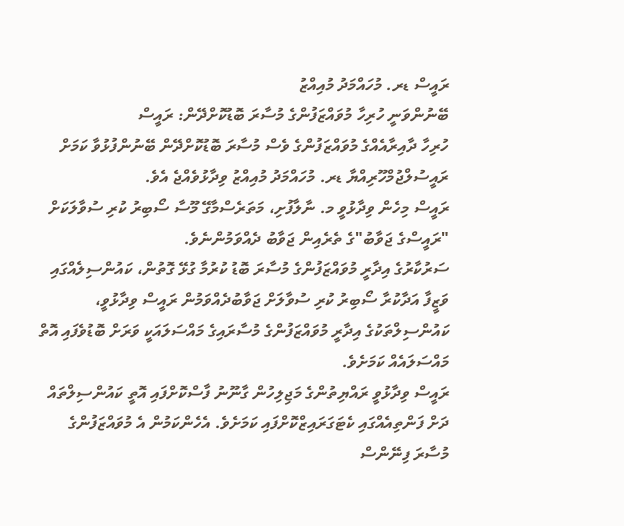ރައީސް ޑރ. މުހައްމަދު މުއިއްޒު
ބޭނުންވަނީ ހުރިހާ މުވައްޒަފުންގެ މުސާރަ ބޮޑުކޮށްދޭން: ރައީސް
ހުރިހާ ދާއިރާއެއްގެ މުވައްޒަފުންގެ ވެސް މުސާރަ ބޮޑުކޮށްދޭން ބޭނުންފުޅުވާ ކަމަށް ރައީސުލްޖުމްހޫރިއްޔާ ޑރ. މުހައްމަދު މުއިއްޒު ވިދާޅުވެއްޖެ އެވެ.
ރައީސް މިހެން ވިދާޅުވީ މ. ނާލާފުށި، މަތަރެސްމާގޭ މޫސާ ސޯބިރު ކުރި ސުވާލަކަށް "ރައީސްގެ ޖަވާބު"ގެ ތެރެއިން ޖަވާބު ދެއްވަމުންނެވެ.
ސަރުކާރުގެ އިދާރީ މުވައްޒަފުންގެ މުސާރަ ބޮޑު ކުރުމާ ގުޅޭ ގޮތުން، ކައުންސިލެއްގައި ވަޒީފާ އަދާކުރާ ސޯބިރު ކުރި ސުވާލަށް ޖަވާބުދެއްވަމުން ރައީސް ވިދާޅުވީ، ކައުންސިލްތަކުގެ އިދާރީ މުވައްޒަފުންގެ މުސާރައިގެ މައްސަލައަކީ ވަރަށް ބޮޑުވެފައި އޮތް މައްސަލައެއް ކަމަށެވެ.
ރައީސް ވިދާޅުވީ ރައްޔިތުންގެ މަޖިލިހުން ގާނޫނު ފާސްކޮށްފައި އޮތީ ކައުންސިލްތައް ދަށް ފަންތިއެއްގައި ކެޓަގަރައިޒްކޮށްފައި ކަމަށެވެ. އެހެންކަމުން އެ މުވައްޒަފުންގެ މުސާރަ ފިނޭންސް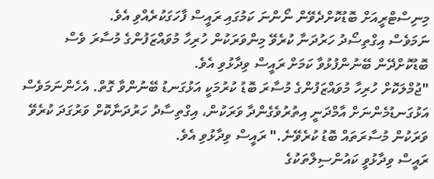މިނިސްޓްރީއަށް ބޮޑުކޮށްދެވޭން ނޯންނަ ކަމުގައި ރައީސް ފާހަގަކުރެއްވި އެވެ.
ނަމަވެސް އިގްތިސޯދު ހަރުދަނާ ކުރެވޭ މިންވަރަކުން ހުރިހާ މުވައްޒަފުންގެ މުސާރަ ވެސް ބޮޑުކޮށްދޭން ބޭނުންފުޅުވާ ކަމަށް ރައީސް ވިދާޅުވި އެވެ.
"ޖުމްލަކޮށް ހުރިހާ މުވައްޒަފުންގެ މުސާރަ ބޮޑު ކުރުމަކީ އަޅުގަނޑު ބޭނުންވާ ގޮތް. އެހެންނަމަވެސް އަޅުގަނޑުމެންނަށް އާމްދަނީ އިތުރުވެގެންދާ ވަރަކުން، އިގްތިސާދު ހަރުދަނާކޮށް ވަރުގަދަ ކުރެވޭ ވަރަކުން މުސާރަތައް ބޮޑު ކުރެވޭނެ." ރައީސް ވިދާޅުވި އެވެ.
ރައީސް ވިދާޅުވީ ކައުންސިލްތަކުގެ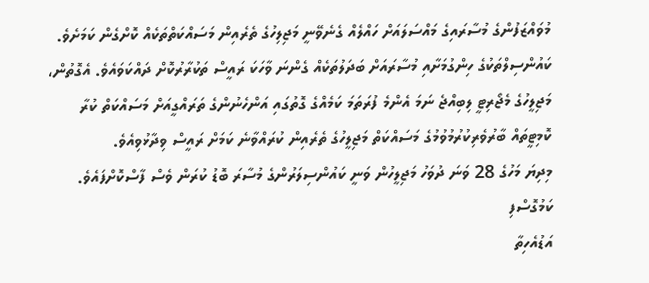މުވައްޒަފުންގެ މުސާރައިގެ މައްސަލައަށް ހައްލެއް ގެނެވޭނީ މަޖިލިހުގެ ތެރެއިން މަސައްކަތްތަކެއް ކޮށްގެން ކަމަށެވެ.
ކައުންސިލްތަކުގެ ހިންގުމަށާއި މުސާރައަށް ބަދަލުތަކެއް ގެންނަ ވާހަކަ ރައީސް ތަކުރާރުކޮށް ދައްކަވައެވެ. އެގޮތުން، މަޖިލީހުގެ މެޖޯރިޓީ ލިބިއްޖެ ނަމަ އެންމެ ފުރަތަމަ ކަމެއްގެ ގޮތުގައި އަންހެނުންގެ ތަރައްގީއަށް މަސައްކަތް ކުރާ ކޮމިޓީތައް ބާރުވެރިކުރުމުވުމުގެ މަސައްކަތް މަޖިލީހުގެ ތެރެއިން ކުރައްވާނެ ކަމަށް ރައީސް ވިދާޅުވިއެވެ.
މިދިޔަ މަހުގެ 28 ވަނަ ދުވަހު މަޖިލީހުން ވަނީ ކައުންސިލަރުންގެ މުސާރަ ބޮޑު ކުރަން ވެސް ފާސްކޮށްފައެވެ.
ކަމުގޮސްފި
އަޑުއެހިތާ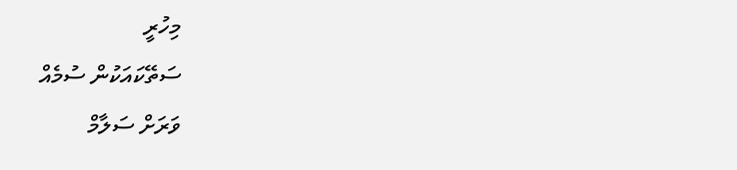މިހުރީ
ސަތޭކައަކުން ސުމެއް
ވަރަށް ސަލާމް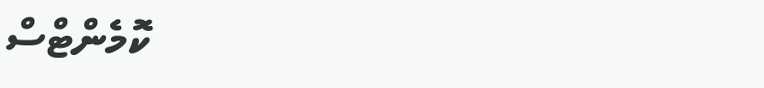ކޮމެންޓްސް